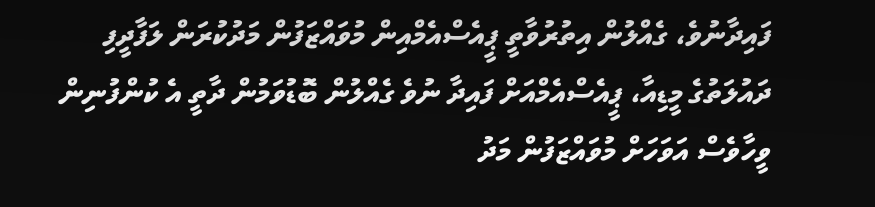ފައިދާނުވެ، ގެއްލުން އިތުރުވާތީ ޕީއެސްއެމްއިން މުވައްޒަފުން މަދުކުރަން ލަފާދީފި
ދައުލަތުގެ މީޑިއާ، ޕީއެސްއެމްއަށް ފައިދާ ނުވެ ގެއްލުން ބޮޑުވަމުން ދާތީ އެ ކުންފުނިން ވީހާވެސް އަވަހަށް މުވައްޒަފުން މަދު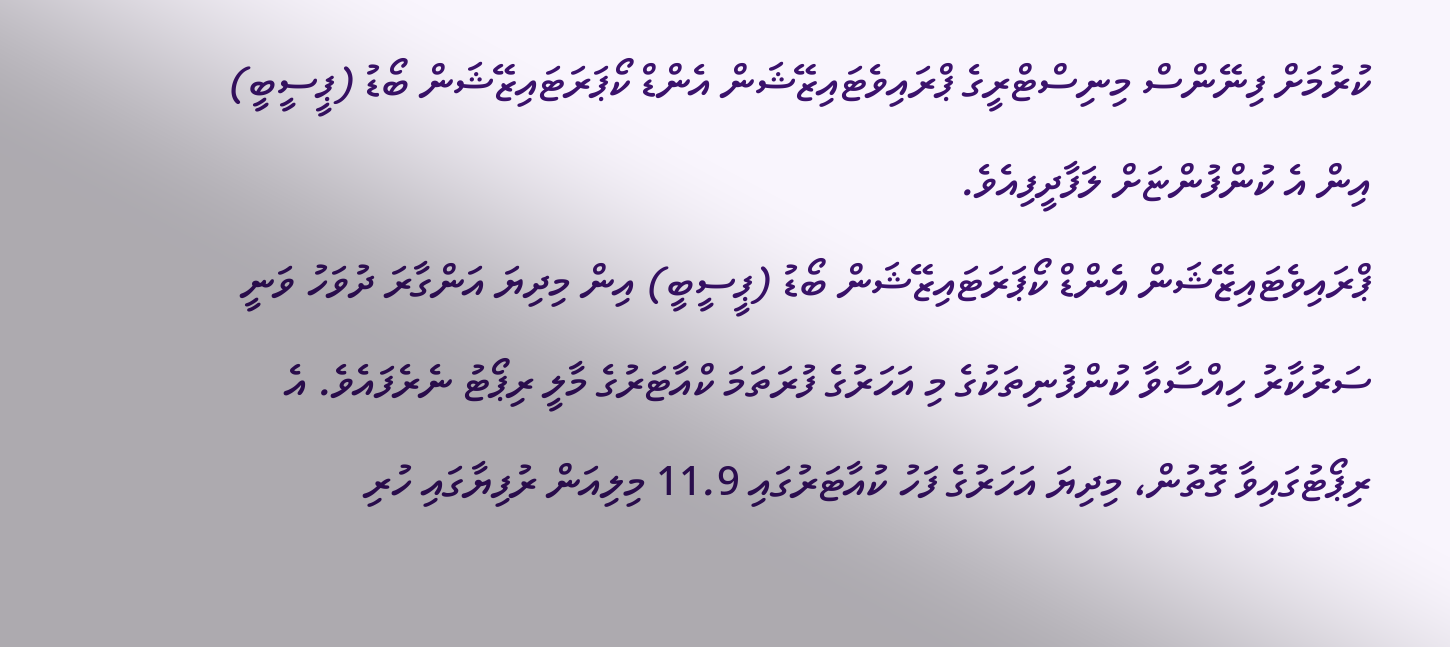ކުރުމަށް ފިނޭންސް މިނިސްޓްރީގެ ޕްރައިވެޓައިޒޭޝަން އެންޑް ކޯޕަރަޓައިޒޭޝަން ބޯޑު (ޕީސީބީ) އިން އެ ކުންފުންޏަށް ލަފާދީފިއެވެ.
ޕްރައިވެޓައިޒޭޝަން އެންޑް ކޯޕަރަޓައިޒޭޝަން ބޯޑު (ޕީސީބީ) އިން މިދިޔަ އަންގާރަ ދުވަހު ވަނީ ސަރުކާރު ހިއްސާވާ ކުންފުނިތަކުގެ މި އަހަރުގެ ފުރަތަމަ ކްއާޓަރުގެ މާލީ ރިޕޯޓު ނެރެފައެވެ. އެ ރިޕޯޓުގައިވާ ގޮތުން، މިދިޔަ އަހަރުގެ ފަހު ކުއާޓަރުގައި 11.9 މިލިއަން ރުފިޔާގައި ހުރި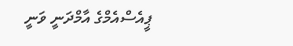ޕީއެސްއެމްގެ އާމްދަނީ ވަނީ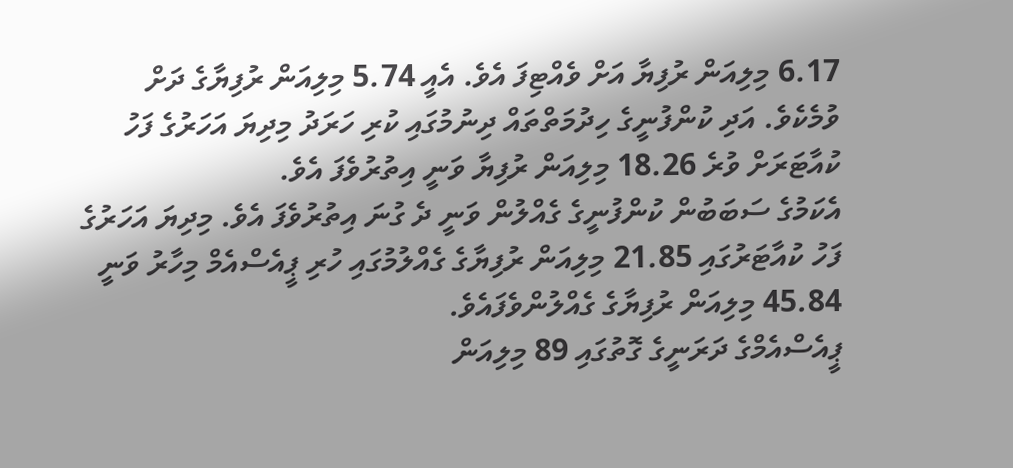6.17 މިލިއަން ރުފިޔާ އަށް ވެއްޓިފަ އެވެ. އެއީ 5.74 މިލިއަން ރުފިޔާގެ ދަށް ވުމެކެވެ. އަދި ކުންފުނީގެ ހިދުމަތްތައް ދިނުމުގައި ކުރި ހަރަދު މިދިޔަ އަހަރުގެ ފަހު ކުއާޓަރަށް ވުރެ 18.26 މިލިއަން ރުފިޔާ ވަނީ އިތުރުވެފަ އެވެ.
އެކަމުގެ ސަބަބުން ކުންފުނީގެ ގެއްލުން ވަނީ ދެ ގުނަ އިތުރުވެފަ އެވެ. މިދިޔަ އަހަރުގެ ފަހު ކުއާޓަރުގައި 21.85 މިލިއަން ރުފިޔާގެ ގެއްލުމުގައި ހުރި ޕީއެސްއެމް މިހާރު ވަނީ 45.84 މިލިއަން ރުފިޔާގެ ގެއްލުންވެފައެވެ.
ޕީއެސްއެމްގެ ދަރަނީގެ ގޮތުގައި 89 މިލިއަން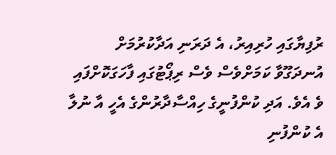ރުފިޔާގައި ހުރިއިރު، އެ ދަރަނި އަދާކުރުމަށް އުނދަގޫވާ ކަމަށްވެސް ވެސް ރިޕޯޓުގައި ފާހަގަކޮށްފައި ވެ އެވެ. އަދި ކުންފުނީގެ ހިއްސާދާރުންގެ އެހީ އާ ނުލާ އެ ކުންފުނި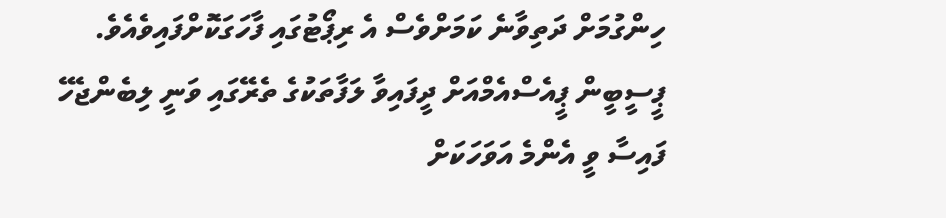ހިންގުމަށް ދަތިވާނެ ކަމަށްވެސް އެ ރިޕޯޓުގައި ފާހަގަކޮށްފައިވެއެވެ.
ޕީސީބީން ޕީއެސްއެމްއަށް ދީފައިވާ ލަފާތަކުގެ ތެރޭގައި ވަނީ ލިބެންޖެހޭ ފައިސާ ވީ އެންމެ އަވަހަކަށް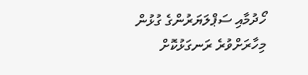ހޯދުމާއި ސަޕްލަޔަރުންގެ ގުޅުން މިހާރަށްވުރެ ރަނގަޅުކޮށް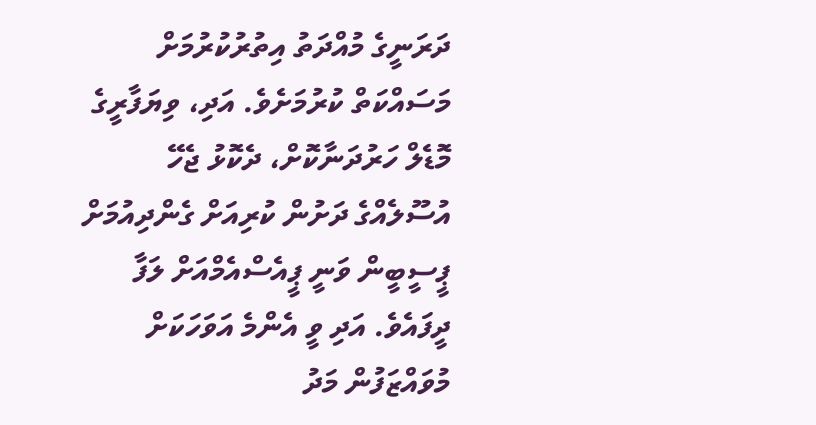ދަރަނީގެ މުއްދަތު އިތުރުކުރުމަށް މަސައްކަތް ކުރުމަށެވެ. އަދި، ވިޔަފާރީގެ މޮޑެލް ހަރުދަނާކޮށް، ދެކޮޅު ޖެހޭ އުސޫލެއްގެ ދަށުން ކުރިއަށް ގެންދިއުމަށް ޕީސީބީން ވަނީ ޕީއެސްއެމްއަށް ލަފާ ދީފައެވެ. އަދި ވީ އެންމެ އަވަހަކަށް މުވައްޒަފުން މަދު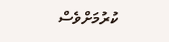ކުރުމަށްވެސް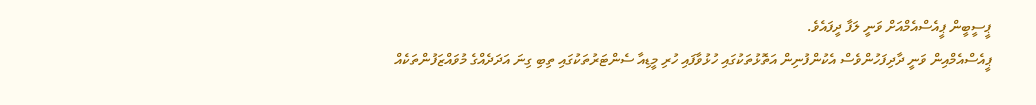ޕީސީބީން ޕީއެސްއެމްއަށް ވަނީ ލަފާ ދީފައެވެ.
ޕީއެސްއެމްއިން ވަނީ ދާދިފަހުންވެސް އެކުންފުނިން އަތޮޅުތަކުގައި ހުޅުވާފައި ހުރި މީޑިއާ ސެންޓަރުތަކުގައި ތިބި ގިނަ އަދަދެއްގެ މުވައްޒަފުންތަކެއް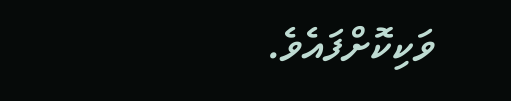ވަކިކޮށްފައެވެ.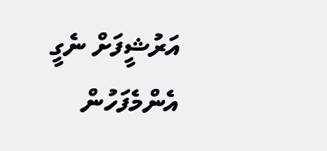އަރުޝީފަށް ނެގީ
އެންމެފަހުން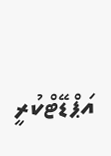އަޕްޑޭޓްކުރީ